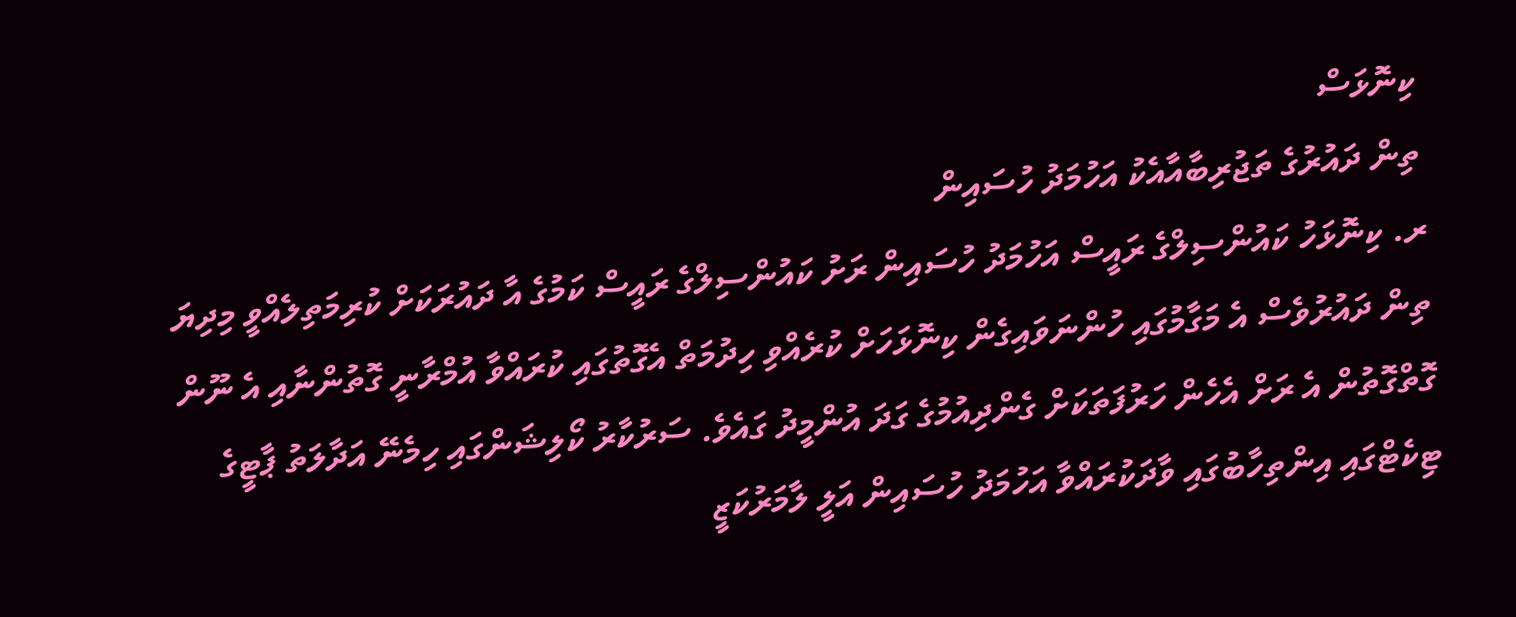ކިނޮޅަސް
ތިން ދައުރުގެ ތަޖުރިބާއާއެކު އަހުމަދު ހުސައިން
ރ. ކިނޮޅަހު ކައުންސިލްގެ ރައީސް އަހުމަދު ހުސައިން ރަށު ކައުންސިލްގެ ރައީސް ކަމުގެ އާ ދައުރަކަށް ކުރިމަތިލެއްވީ މިދިޔަ ތިން ދައުރުވެސް އެ މަގާމުގައި ހުންނަވައިގެން ކިނޮޅަހަށް ކުރެއްވި ހިދުމަތް އެގޮތުގައި ކުރައްވާ އުމްރާނީ ގޮތުންނާއި އެ ނޫން ގޮތްގޮތުން އެ ރަށް އެހެން ހަރުފަތަކަށް ގެންދިއުމުގެ ގަދަ އުންމީދު ގައެވެ. ސަރުކާރު ކޯލިޝަންގައި ހިމެނޭ އަދާލަތު ޕާޓީގެ ޓިކެޓްގައި އިންތިހާބުގައި ވާދަކުރައްވާ އަހުމަދު ހުސައިން އަލީ ލާމަރުކަޒީ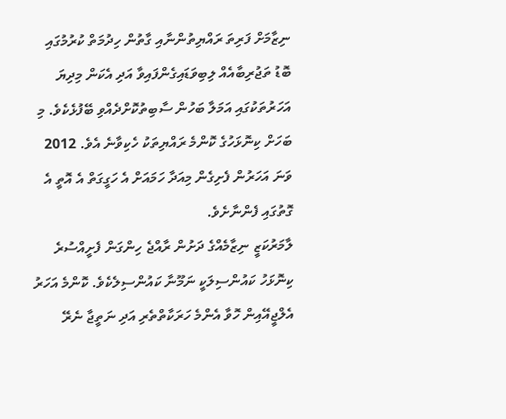ނިޒާމަށް ފަރިތަ ރައްޔިތުންނާއި ގާތުން ހިދުމަތް ކުރުމުގައި ބޮޑު ތަޖުރިބާއެއް ލިބިވަޑައިގެންފައިވާ އަދި އެކަން މިދިޔަ އަހަރުތަކުގައި އަމަލާ ބަހުން ސާބިތުކޮށްދެއްވި ބޭފުޅެކެވެ. މި ބަހަށް ކިނޮޅަހުގެ ކޮންމެ ރައްޔިތަކު ހެކިވާނެ އެވެ. 2012 ވަނަ އަހަރުން ފެށިގެން މިއަދާ ހަމައަށް އެ ހަގީގަތް އެ އޮތީ އެ ގޮތުގައި ފެންނާށެވެ.
ލާމަރުކަޒީ ނިޒާމެއްގެ ދަށުން ރާއްޖެ ހިންގަން ފެށީއްސުރެ ކިނޮޅަހު ކައުންސިލަކީ ނަމޫނާ ކައުންސިލެކެވެ. ކޮންމެ އަހަރު އެލްޖީއޭއިން ހޮވާ އެންމެ ހަރަކާތްތެރި އަދި ނަތީޖާ ނެރޭ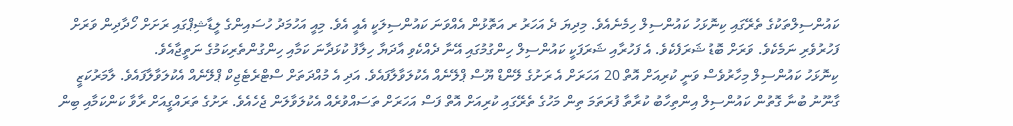ކައުންސިލްތަކުގެ ތެރޭގައި ކިނޮޅަހު ކައުންސިލް ހިމެނެއެވެ. މިދިޔަ ދެ އަހަރު ރ އަތޮޅުން އެއްވަނަ ކައުންސިލަކީ އެއީ އެވެ. މިއީ އަހުމަދު ހުސައިންގެ ލީޑާޝިޕްގައި ރަށަށް ހޯދާދިން ވަރަށް ފަހުރުވެރި ނަމެކެވެ. ވަރަށް ބޮޑު ޝަރަފެކެވެ. އެ ފަހުރާއި ޝަރަފަކީ ކައުންސިލް ހިންގުމުގައި އޭނާ ދެއްކެވި އާދަޔާ ހިލާފު ކުޅަދާނަ ކަމާއި ހިންގުންތެރިކަމުގެ ނަތީޖާއެވެ.
ކިނޮޅަހު ކައުންސިލް މިހާރުވެސް ވަނީ ކުރިއަށް އޮތް 20 އަހަރަށް އެ ރަށުގެ ލޭންޑް ޔޫސް ޕްލޭނެއް އެކުލަވާލާފައެވެ. އަދި އެ މުއްދަތަށް ސްޓްރެޓެޖިކް ޕްލޭނެއް އެކުލަވާލާފައެވެ. ލާމަރުކަޒީ ގާނޫނު ބުނާ ގޮތުން ކައުންސިލް އިންތިހާބު ކުރާތާ ފުރަތަމަ ތިން މަހުގެ ތެރޭގައި ކުރިއަށް އޮތް ފަސް އަހަރަށް ތަސައްވުރެއް އެކުލަވާލަން ޖެހެއެވެ. ރަށުގެ ތަރައްގީއަށް ރާވާ ކަންކަމާއި ބިން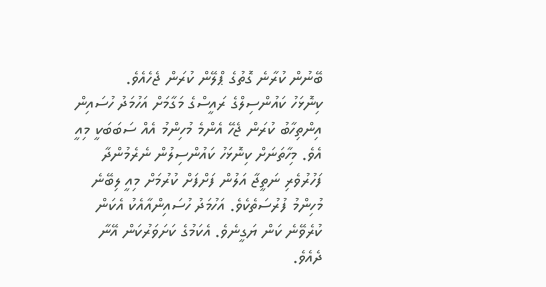ބޭނުން ކުރާނެ ގޮތުގެ ޕްލޭން ކުރަން ޖެހެއެވެ.
ކިނޮޅަހު ކައުންސިލްގެ ރައީސްގެ މަގާމަށް އަހުމަދު ހުސައިން އިންތިހާބު ކުރަން ޖެހޭ އެންމެ މުހިންމު އެއް ސަބަބަކީ މިއީ އެވެ. މިހާތަނަށް ކިނޮޅަހު ކައުންސިލުން ނެރެމުންދާ ފަހުރުވެރި ނަތީޖާ އަލުން ފަށްފަށް ކުރުމަށް މިއީ ލިބޭނެ މުހިންމު ފުރުސަތެކެވެ. އަހުމަދު ހުސައިންއާއެކު އެކަން ކުރެވޭނެ ކަން ޔަގީނެވެ. އެކަމުގެ ކަށަވަރުކަން އޭނާ ދެއެވެ.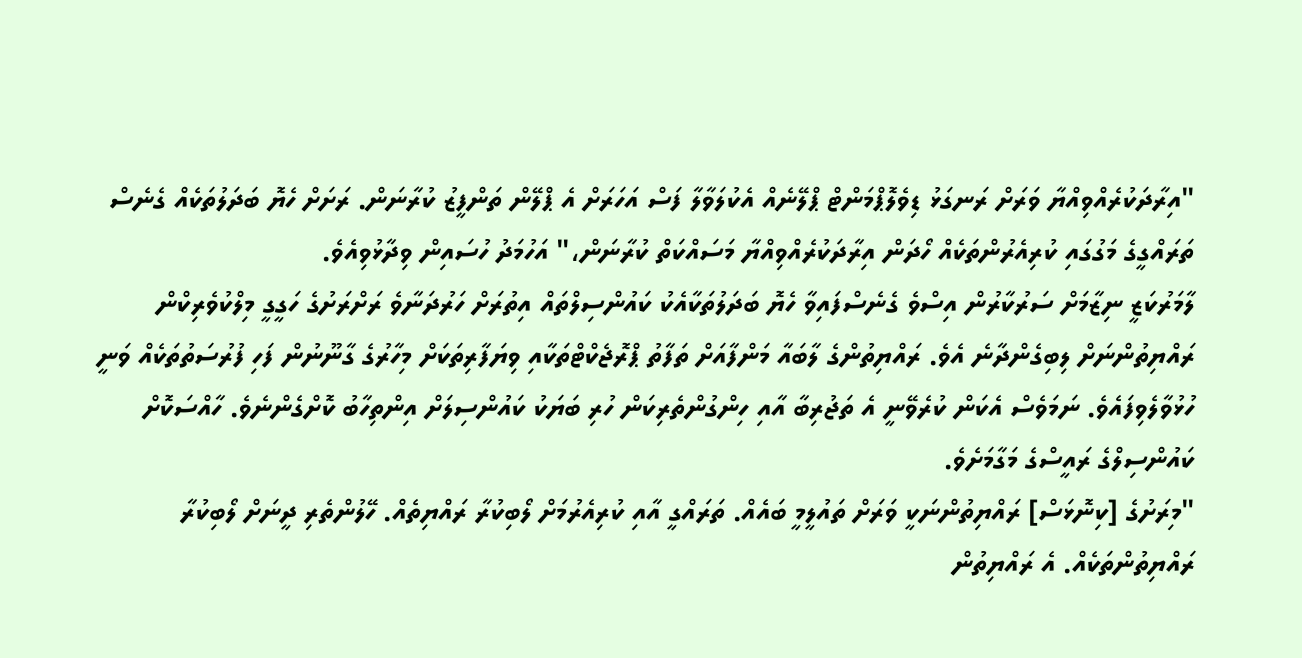"އިރާދަކުރެއްވިއްޔާ ވަރަށް ރަނގަޅު ޑިވެލޮޕްމަންޓް ޕްލޭނެއް އެކުލަވާލާ ފަސް އަހަރަށް އެ ޕްލޭން ތަންފީޒު ކުރާނަން. ރަށަށް ހެޔޮ ބަދަލުތަކެއް ގެނެސް ތަރައްގީގެ މަގުގައި ކުރިއެރުންތަކެއް ހޯދަން އިރާދަކުރެއްވިއްޔާ މަސައްކަތް ކުރާނަން،" އަހުމަދު ހުސައިން ވިދާޅުވިއެވެ.
ލާމަރުކަޒީ ނިޒާމަށް ސަރުކާރުން އިސްވެ ގެނެސްފައިވާ ހެޔޮ ބަދަލުތަކާއެކު ކައުންސިލްތައް އިތުރަށް ހަރުދަނާވެ ރަށްރަށުގެ ހަގީގީ މިލްކުވެރިކްން ރައްޔިތުންނަށް ލިބިގެންދާނެ އެވެ. ރައްޔިތުންގެ ލާބައާ މަންފާއަށް ތަފާތު ޕްރޮޖެކްޓްތަކާއި ވިޔަފާރިތަކަށް މިހާރުގެ ގާނޫނުން ފަހި ފުރުސަތުތަކެއް ވަނީ ހުޅުވާލެވިފައެވެ. ނަމަވެސް އެކަން ކުރެވޭނީ އެ ތަޖުރިބާ އާއި ހިންގުންތެރިކަން ހުރި ބަޔަކު ކައުންސިލަށް އިންތިހާބު ކޮށްގެންނެވެ. ހާއްސަކޮށް ކައުންސިލްގެ ރައީސްގެ މަގާމަށެވެ.
"މިރަށުގެ [ކިނޮޅަސް] ރައްޔިތުންނަކީ ވަރަށް ތައުލީމީ ބައެއް. ތަރައްގީ އާއި ކުރިއެރުމަށް ލޯބިކުރާ ރައްޔިތެއް. ހޭލުންތެރި ދީނަށް ލޯބިކުރާ ރައްޔިތުންތަކެއް. އެ ރައްޔިތުން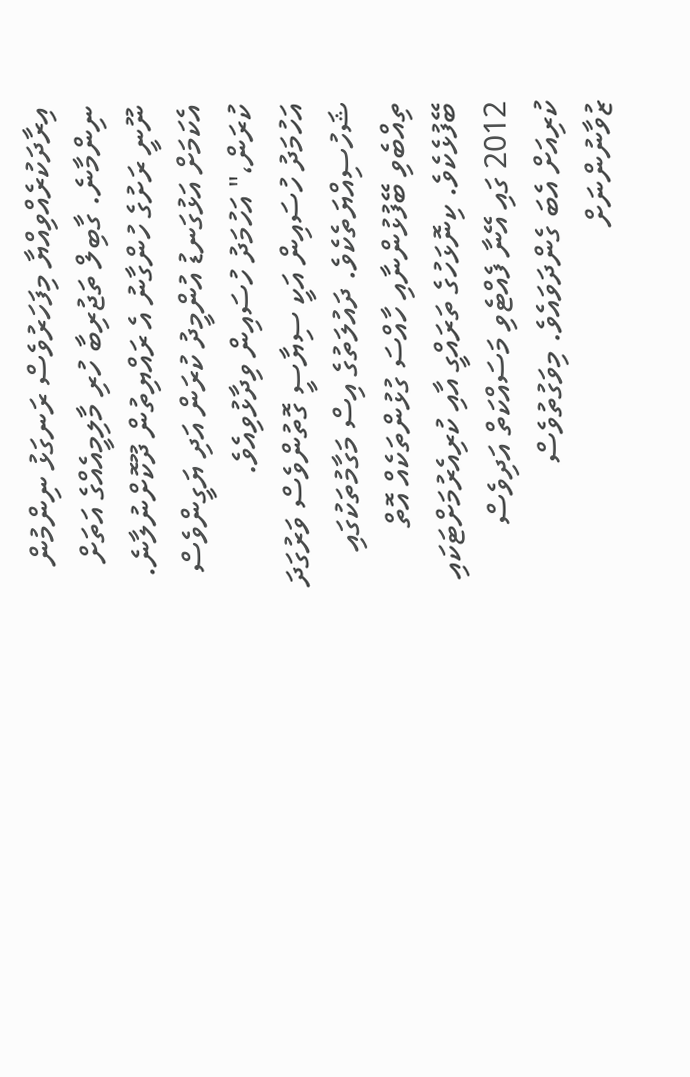އިރާދަކުރެއްވިއްޔާ މިފަހަރުވެސް ރަނގަޅު ނިންމުން ނިންމާނެ. ގާބިލް ތަޖުރިބާ ހުރި މާލިމީއެއްގެ އަތަށް ނޫނީ ރަށުގެ ހުންގާނު އެ ރައްޔިތުން ދޫކޮށްނުލާނެ. އެކަމަށް އަޅުގަނޑު އުންމީދު ކުރަން އަދި ޔަގީންވެސް ކުރަން،" އަހުމަދު ހުސައިން ވިދާޅުވިއެވެ.
އަހުމަދު ހުސައިން އަކީ ސިޔާސީ ގޮތުންވެސް ވަރުގަދަ ޝަހުސިއްޔަތެކެވެ. ދައުލަތުގެ އިސް މަގާމުތަކުގައި ތިއްބެވި ބޭފުޅުންނާއި ހާއްސަ ގުޅުންތަކެއް އޮތް ބޭފުޅެކެވެ. ކިނޮޅަހުގެ ތަރައްގީ އާއި ކުރިއެރުމަށްޓަކައި 2012 ގައި އޭނާ ފެއްޓެވި މަސައްކަތް އަދިވެސް ކުރިއަށް އެބަ ގެންދަވައެވެ. މިވަގުތުވެސް ޒުވާނުންނަށް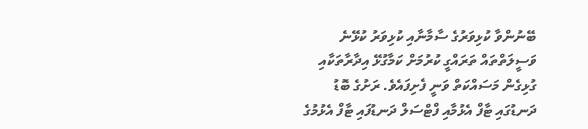ބޭނުންވާ ކުޅިވަރުގެ ސާމާނާއި ކުޅިވަރު ކުޅޭނެ ވަސީލަތްތައް ތަރައްގީ ކުރުމަށް ކަމާގުޅޭ އިދާރާތަކާއި ގުޅިގެން މަސައްކަތް ވަނީ ފެށިފައެވެ. ރަށުގެ ބޮޑު ދަނޑުގައި ޓާފް އެޅުމާއި ފްޓްސަލް ދަނޑުފައި ޓާފް އެޅުމުގެ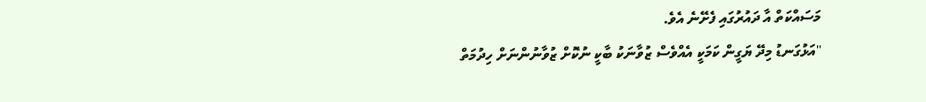މަސައްކަތް އާ ދައުރުގައި ފެށޭނެ އެވެ.
"އަޅުގަނޑު މިދޭ ޔަގީން ކަމަކީ އެއްވެސް ޒުވާނަކު ބާކީ ނުކޮށް ޒުވާނުންނަށް ހިދުމަތް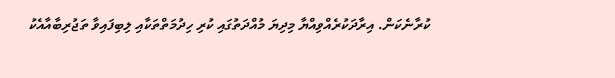ކުރާނެކަން. އިރާދަކުރެއްވިއްޔާ މިދިޔަ މުއްދަތުގައި ކުރި ހިދުމަތްތަކާއި ލިބިފައިވާ ތަޖުރިބާއާއެކު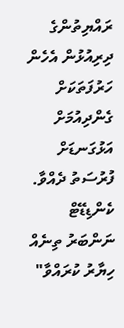ރައްޔިތުންގެ ދިރިއުޅުން އެހެން ހަރުފަތަކަށް ގެންދިއުމަށް އަޅުގަނޑަށް ފުރުސަތު ދެއްވާ. ކެންޑިޑޭޓް ނަންބަރު ތިނެއް ހިޔާރު ކުރައްވާ"